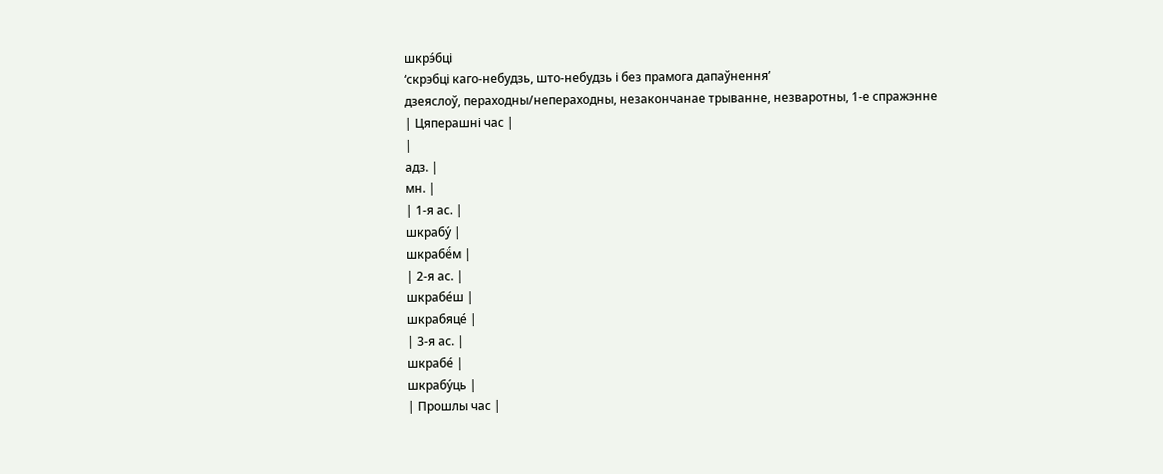шкрэ́бці
‘скрэбці каго-небудзь, што-небудзь і без прамога дапаўнення’
дзеяслоў, пераходны/непераходны, незакончанае трыванне, незваротны, 1-е спражэнне
| Цяперашні час |
|
адз. |
мн. |
| 1-я ас. |
шкрабу́ |
шкрабё́м |
| 2-я ас. |
шкрабе́ш |
шкрабяце́ |
| 3-я ас. |
шкрабе́ |
шкрабу́ць |
| Прошлы час |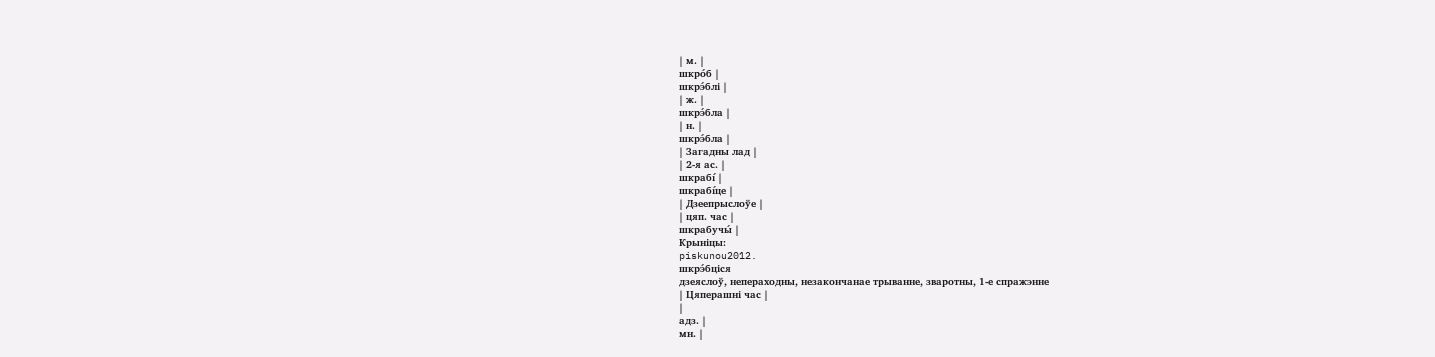| м. |
шкро́б |
шкрэ́блі |
| ж. |
шкрэ́бла |
| н. |
шкрэ́бла |
| Загадны лад |
| 2-я ас. |
шкрабі́ |
шкрабі́це |
| Дзеепрыслоўе |
| цяп. час |
шкрабучы́ |
Крыніцы:
piskunou2012.
шкрэ́бціся
дзеяслоў, непераходны, незакончанае трыванне, зваротны, 1-е спражэнне
| Цяперашні час |
|
адз. |
мн. |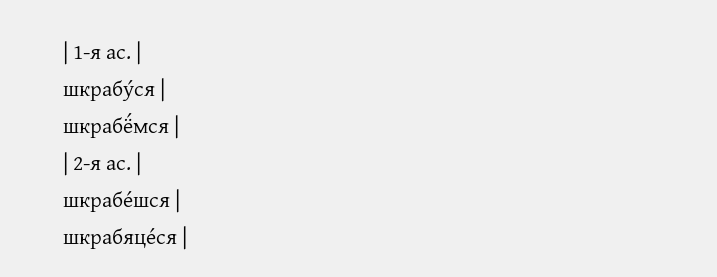| 1-я ас. |
шкрабу́ся |
шкрабё́мся |
| 2-я ас. |
шкрабе́шся |
шкрабяце́ся |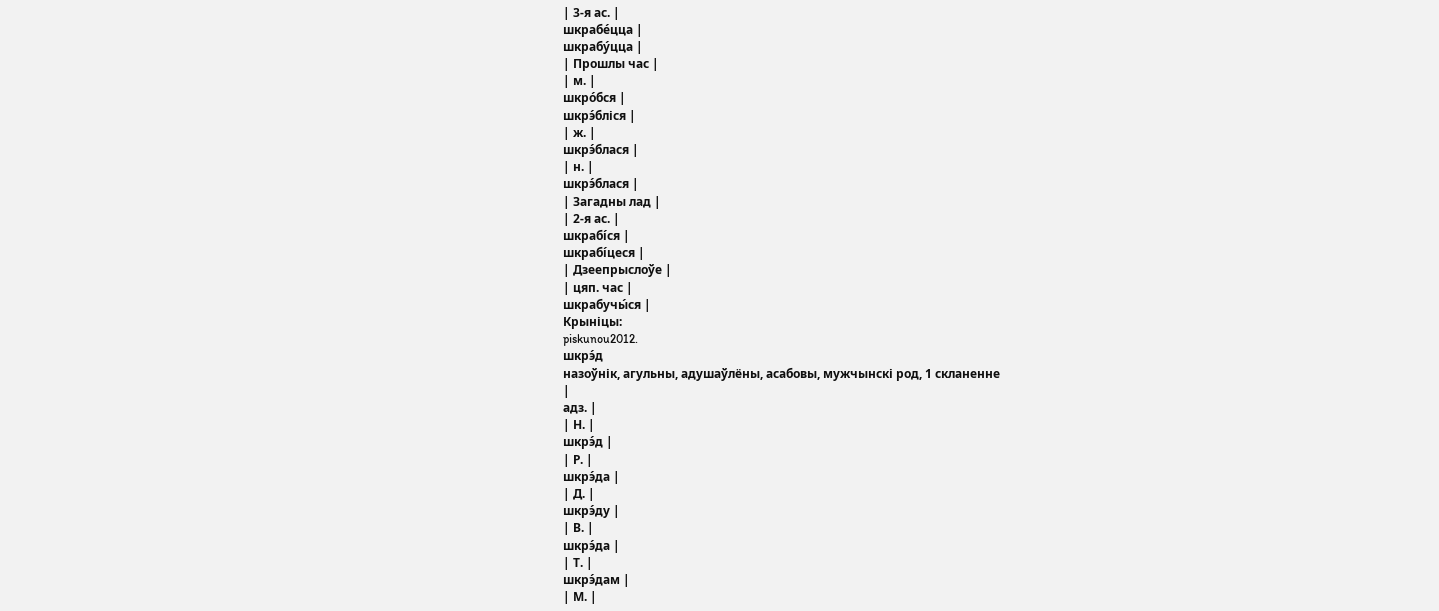| 3-я ас. |
шкрабе́цца |
шкрабу́цца |
| Прошлы час |
| м. |
шкро́бся |
шкрэ́бліся |
| ж. |
шкрэ́блася |
| н. |
шкрэ́блася |
| Загадны лад |
| 2-я ас. |
шкрабі́ся |
шкрабі́цеся |
| Дзеепрыслоўе |
| цяп. час |
шкрабучы́ся |
Крыніцы:
piskunou2012.
шкрэ́д
назоўнік, агульны, адушаўлёны, асабовы, мужчынскі род, 1 скланенне
|
адз. |
| Н. |
шкрэ́д |
| Р. |
шкрэ́да |
| Д. |
шкрэ́ду |
| В. |
шкрэ́да |
| Т. |
шкрэ́дам |
| М. |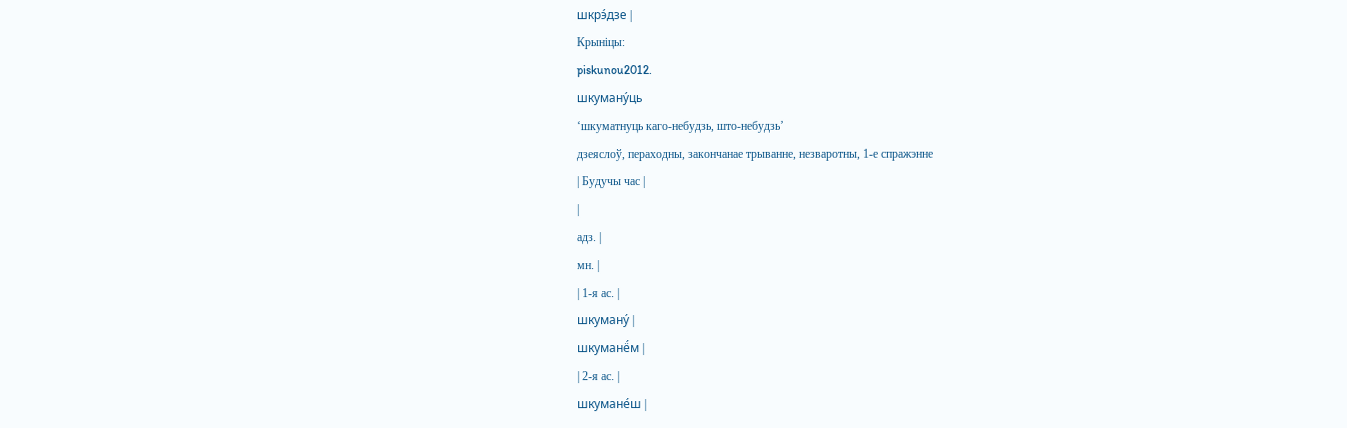шкрэ́дзе |
Крыніцы:
piskunou2012.
шкуману́ць
‘шкуматнуць каго-небудзь, што-небудзь’
дзеяслоў, пераходны, закончанае трыванне, незваротны, 1-е спражэнне
| Будучы час |
|
адз. |
мн. |
| 1-я ас. |
шкуману́ |
шкуманё́м |
| 2-я ас. |
шкумане́ш |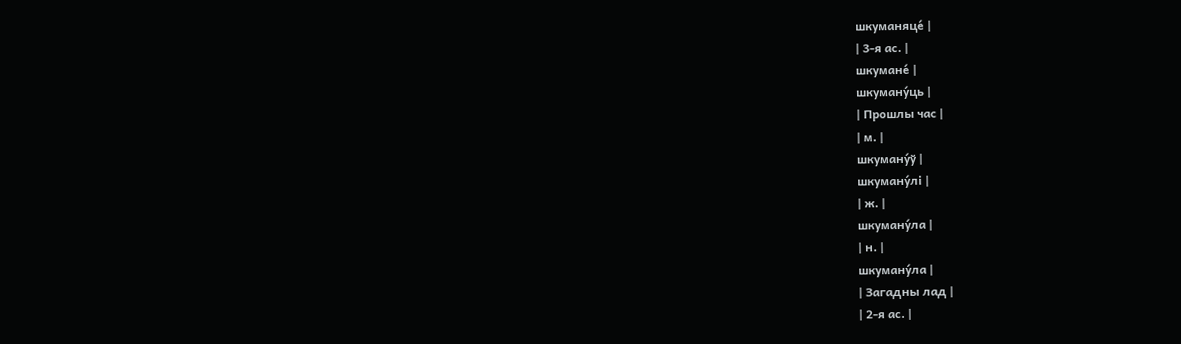шкуманяце́ |
| 3-я ас. |
шкумане́ |
шкуману́ць |
| Прошлы час |
| м. |
шкуману́ў |
шкуману́лі |
| ж. |
шкуману́ла |
| н. |
шкуману́ла |
| Загадны лад |
| 2-я ас. |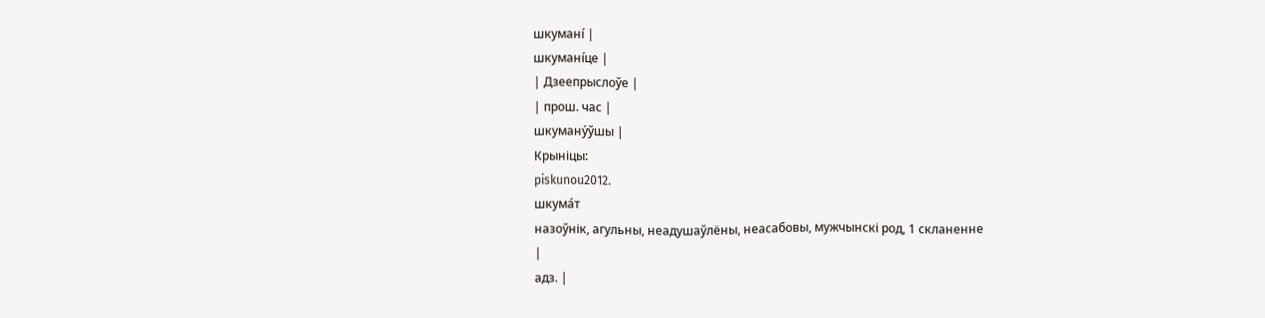шкумані́ |
шкумані́це |
| Дзеепрыслоўе |
| прош. час |
шкуману́ўшы |
Крыніцы:
piskunou2012.
шкума́т
назоўнік, агульны, неадушаўлёны, неасабовы, мужчынскі род, 1 скланенне
|
адз. |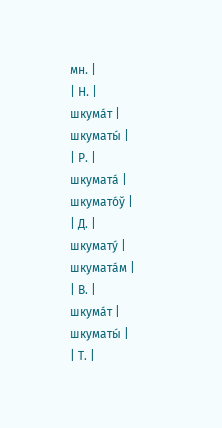мн. |
| Н. |
шкума́т |
шкуматы́ |
| Р. |
шкумата́ |
шкумато́ў |
| Д. |
шкумату́ |
шкумата́м |
| В. |
шкума́т |
шкуматы́ |
| Т. |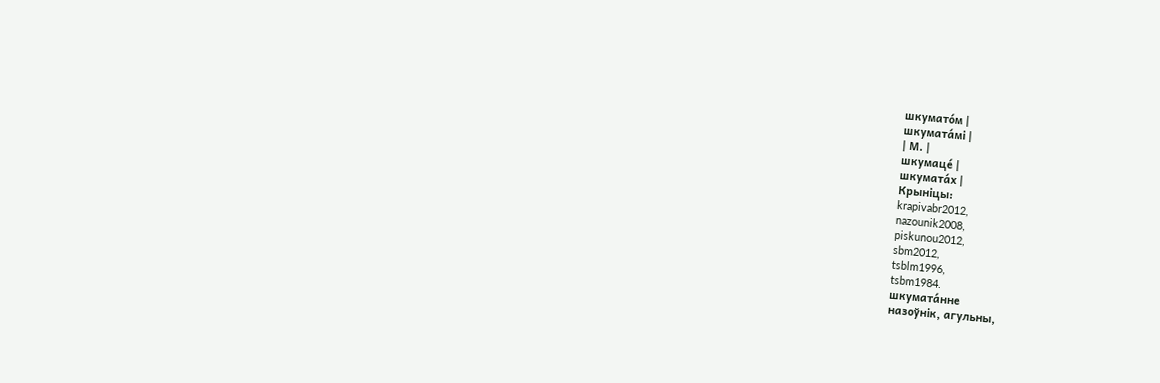шкумато́м |
шкумата́мі |
| М. |
шкумаце́ |
шкумата́х |
Крыніцы:
krapivabr2012,
nazounik2008,
piskunou2012,
sbm2012,
tsblm1996,
tsbm1984.
шкумата́нне
назоўнік, агульны,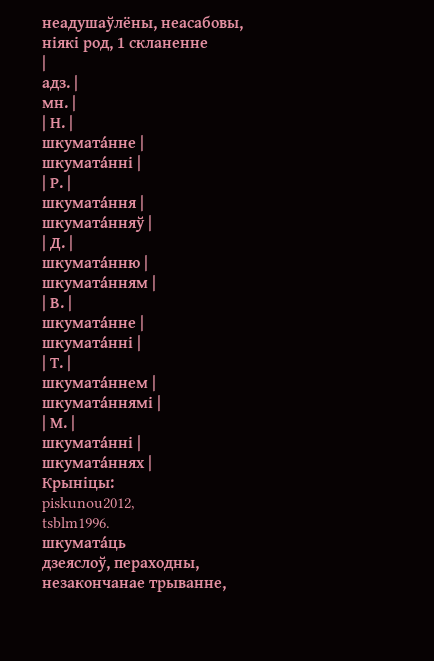неадушаўлёны, неасабовы, ніякі род, 1 скланенне
|
адз. |
мн. |
| Н. |
шкумата́нне |
шкумата́нні |
| Р. |
шкумата́ння |
шкумата́нняў |
| Д. |
шкумата́нню |
шкумата́нням |
| В. |
шкумата́нне |
шкумата́нні |
| Т. |
шкумата́ннем |
шкумата́ннямі |
| М. |
шкумата́нні |
шкумата́ннях |
Крыніцы:
piskunou2012,
tsblm1996.
шкумата́ць
дзеяслоў, пераходны, незакончанае трыванне,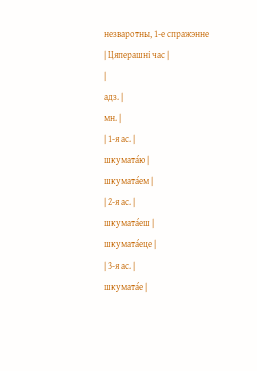незваротны, 1-е спражэнне
| Цяперашні час |
|
адз. |
мн. |
| 1-я ас. |
шкумата́ю |
шкумата́ем |
| 2-я ас. |
шкумата́еш |
шкумата́еце |
| 3-я ас. |
шкумата́е |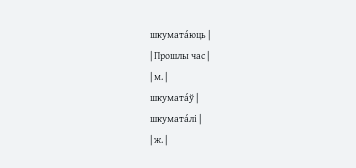шкумата́юць |
| Прошлы час |
| м. |
шкумата́ў |
шкумата́лі |
| ж. |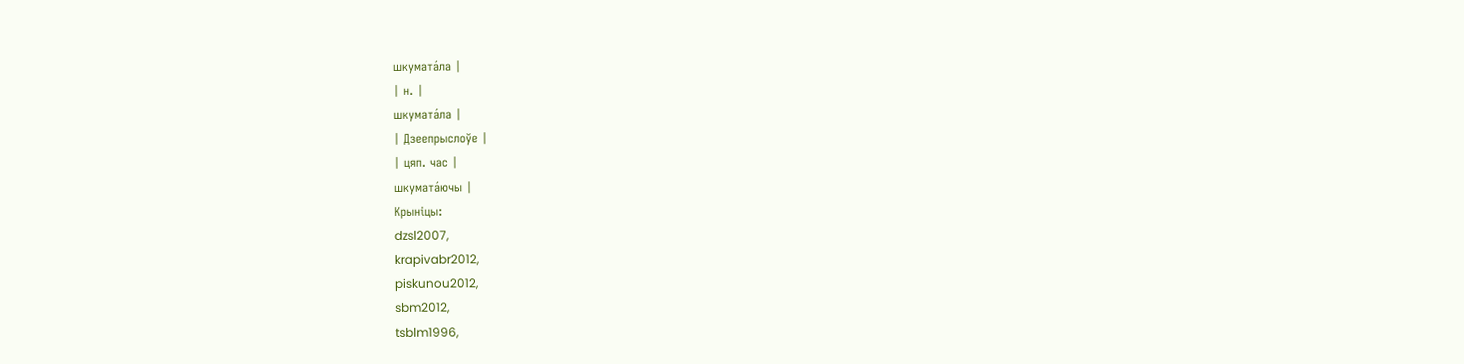шкумата́ла |
| н. |
шкумата́ла |
| Дзеепрыслоўе |
| цяп. час |
шкумата́ючы |
Крыніцы:
dzsl2007,
krapivabr2012,
piskunou2012,
sbm2012,
tsblm1996,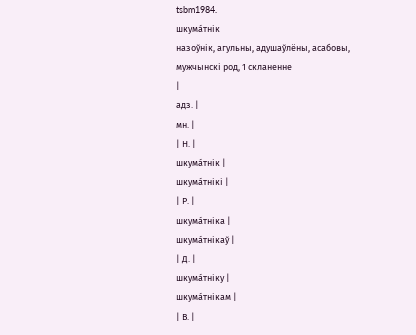tsbm1984.
шкума́тнік
назоўнік, агульны, адушаўлёны, асабовы, мужчынскі род, 1 скланенне
|
адз. |
мн. |
| Н. |
шкума́тнік |
шкума́тнікі |
| Р. |
шкума́тніка |
шкума́тнікаў |
| Д. |
шкума́тніку |
шкума́тнікам |
| В. |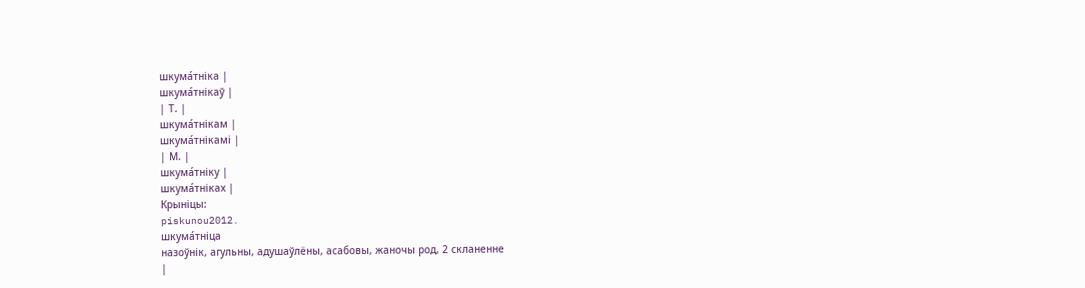шкума́тніка |
шкума́тнікаў |
| Т. |
шкума́тнікам |
шкума́тнікамі |
| М. |
шкума́тніку |
шкума́тніках |
Крыніцы:
piskunou2012.
шкума́тніца
назоўнік, агульны, адушаўлёны, асабовы, жаночы род, 2 скланенне
|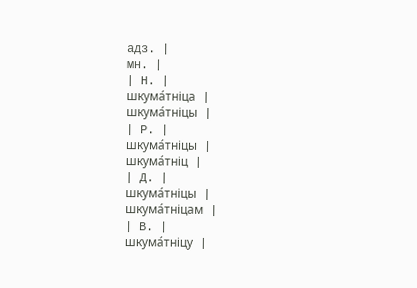адз. |
мн. |
| Н. |
шкума́тніца |
шкума́тніцы |
| Р. |
шкума́тніцы |
шкума́тніц |
| Д. |
шкума́тніцы |
шкума́тніцам |
| В. |
шкума́тніцу |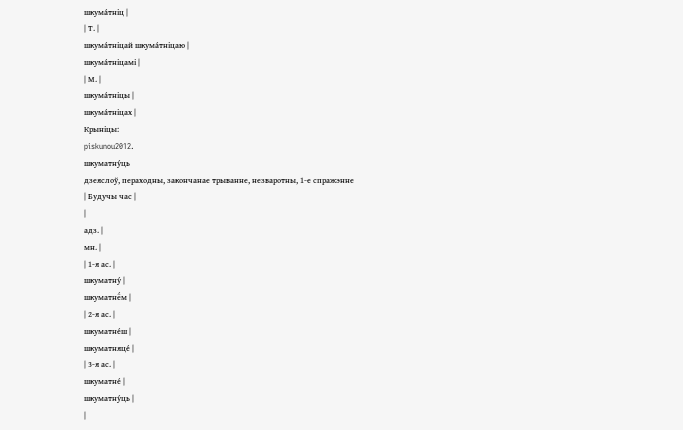шкума́тніц |
| Т. |
шкума́тніцай шкума́тніцаю |
шкума́тніцамі |
| М. |
шкума́тніцы |
шкума́тніцах |
Крыніцы:
piskunou2012.
шкуматну́ць
дзеяслоў, пераходны, закончанае трыванне, незваротны, 1-е спражэнне
| Будучы час |
|
адз. |
мн. |
| 1-я ас. |
шкуматну́ |
шкуматнё́м |
| 2-я ас. |
шкуматне́ш |
шкуматняце́ |
| 3-я ас. |
шкуматне́ |
шкуматну́ць |
|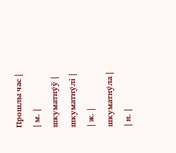Прошлы час |
| м. |
шкуматну́ў |
шкуматну́лі |
| ж. |
шкуматну́ла |
| н. |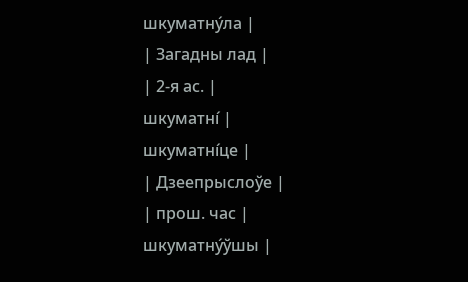шкуматну́ла |
| Загадны лад |
| 2-я ас. |
шкуматні́ |
шкуматні́це |
| Дзеепрыслоўе |
| прош. час |
шкуматну́ўшы |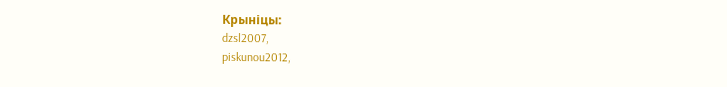Крыніцы:
dzsl2007,
piskunou2012,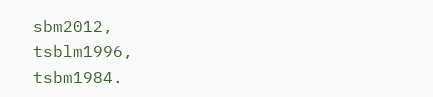sbm2012,
tsblm1996,
tsbm1984.